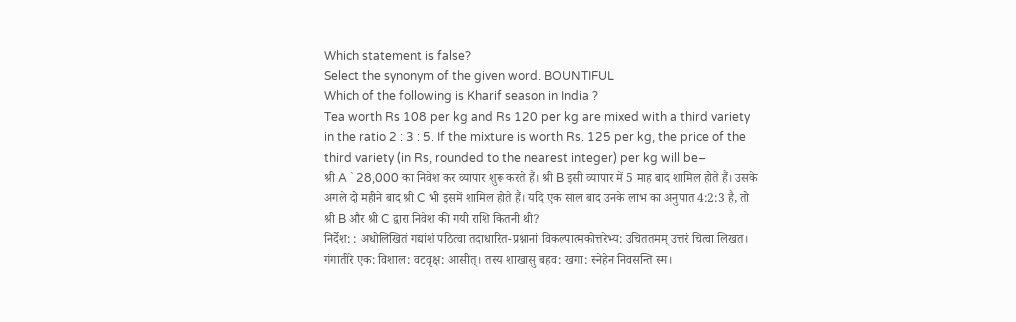Which statement is false?
Select the synonym of the given word. BOUNTIFUL
Which of the following is Kharif season in India ?
Tea worth Rs 108 per kg and Rs 120 per kg are mixed with a third variety in the ratio 2 : 3 : 5. If the mixture is worth Rs. 125 per kg, the price of the third variety (in Rs, rounded to the nearest integer) per kg will be–
श्री A ` 28,000 का निवेश कर व्यापार शुरू करते हैं। श्री B इसी व्यापार में 5 माह बाद शामिल होते हैं। उसके अगले दो महीने बाद श्री C भी इसमें शामिल होते हैं। यदि एक साल बाद उनके लाभ का अनुपात 4:2:3 है, तो श्री B और श्री C द्वारा निवेश की गयी राशि कितनी थी?
निर्देश: : अधोलिखितं गद्यांशं पठित्वा तदाधारित-प्रश्नानां विकल्पात्मकोत्तरेभ्य: उचिततमम् उत्तरं चित्वा लिखत। गंगातीरे एक: विशाल: वटवृक्ष: आसीत्। तस्य शाखासु बहव: खगा: स्नेहेन निवसन्ति स्म।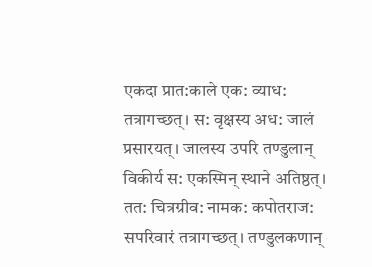एकदा प्रात:काले एक: व्याध: तत्रागच्छत्। स: वृक्षस्य अध: जालं प्रसारयत्। जालस्य उपरि तण्डुलान् विकीर्य स: एकस्मिन् स्थाने अतिष्ठत्। तत: चित्रग्रीव: नामक: कपोतराज: सपरिवारं तत्रागच्छत्। तण्डुलकणान्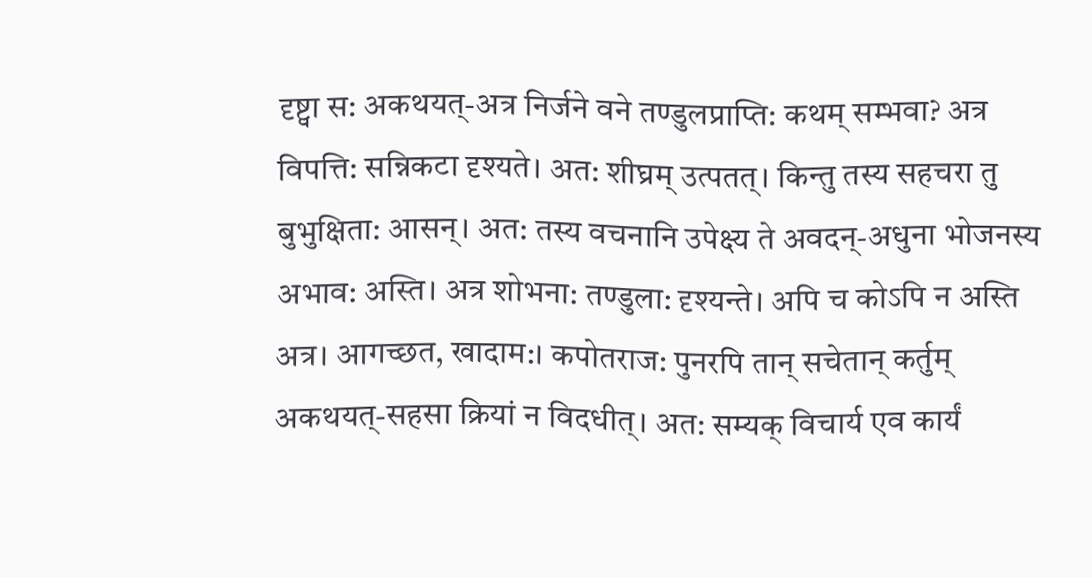दृष्ट्वा स: अकथयत्-अत्र निर्जने वने तण्डुलप्राप्ति: कथम् सम्भवा? अत्र विपत्ति: सन्निकटा दृश्यते। अत: शीघ्रम् उत्पतत्। किन्तु तस्य सहचरा तु बुभुक्षिता: आसन्। अत: तस्य वचनानि उपेक्ष्य ते अवदन्-अधुना भोजनस्य अभाव: अस्ति। अत्र शोभना: तण्डुला: दृश्यन्ते। अपि च कोऽपि न अस्ति अत्र। आगच्छत, खादाम:। कपोतराज: पुनरपि तान् सचेतान् कर्तुम् अकथयत्-सहसा क्रियां न विदधीत्। अत: सम्यक् विचार्य एव कार्यं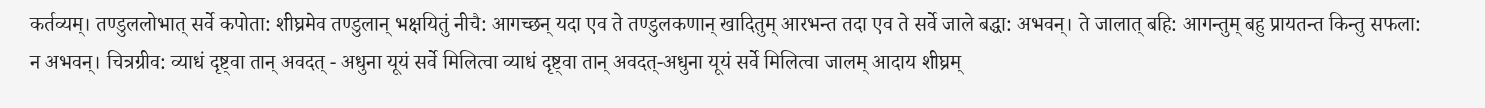कर्तव्यम्। तण्डुललोभात् सर्वे कपोता: शीघ्रमेव तण्डुलान् भक्षयितुं नीचै: आगच्छन् यदा एव ते तण्डुलकणान् खादितुम् आरभन्त तदा एव ते सर्वे जाले बद्धा: अभवन्। ते जालात् बहि: आगन्तुम् बहु प्रायतन्त किन्तु सफला: न अभवन्। चित्रग्रीव: व्याधं दृष्ट्वा तान् अवदत् - अधुना यूयं सर्वे मिलित्वा व्याधं दृष्ट्वा तान् अवदत्-अधुना यूयं सर्वे मिलित्वा जालम् आदाय शीघ्रम्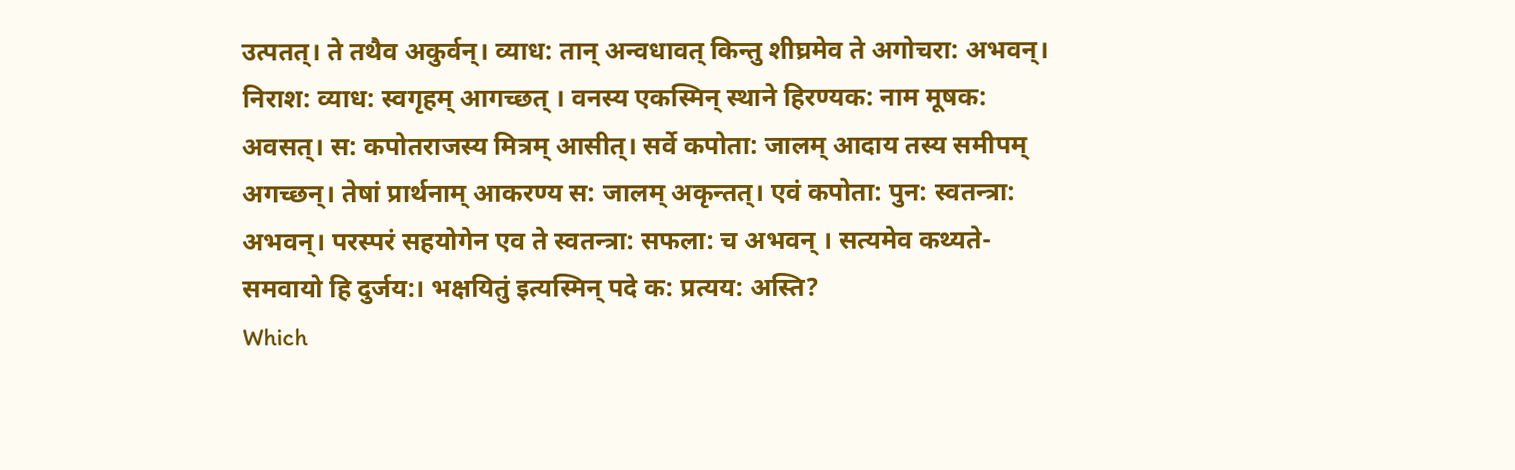उत्पतत्। ते तथैव अकुर्वन्। व्याध: तान् अन्वधावत् किन्तु शीघ्रमेव ते अगोचरा: अभवन्। निराश: व्याध: स्वगृहम् आगच्छत् । वनस्य एकस्मिन् स्थाने हिरण्यक: नाम मूषक: अवसत्। स: कपोतराजस्य मित्रम् आसीत्। सर्वे कपोता: जालम् आदाय तस्य समीपम् अगच्छन्। तेषां प्रार्थनाम् आकरण्य स: जालम् अकृन्तत्। एवं कपोता: पुन: स्वतन्त्रा: अभवन्। परस्परं सहयोगेन एव ते स्वतन्त्रा: सफला: च अभवन् । सत्यमेव कथ्यते-समवायो हि दुर्जय:। भक्षयितुं इत्यस्मिन् पदे क: प्रत्यय: अस्ति?
Which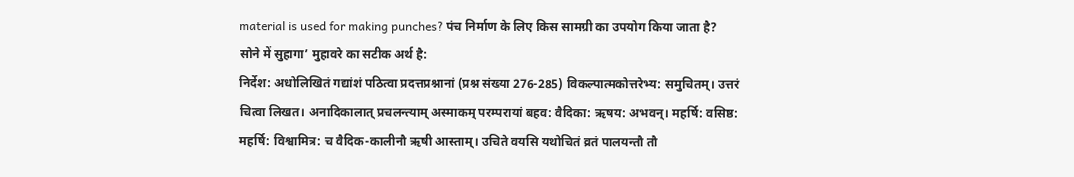material is used for making punches? पंच निर्माण के लिए किस सामग्री का उपयोग किया जाता है?
सोने में सुहागा’ मुहावरे का सटीक अर्थ है:
निर्देश: अधोलिखितं गद्यांशं पठित्वा प्रदत्तप्रश्नानां (प्रश्न संख्या 276-285) विकल्पात्मकोत्तरेभ्य: समुचितम्। उत्तरं चित्वा लिखत। अनादिकालात् प्रचलन्त्याम् अस्माकम् परम्परायां बहव: वैदिका: ऋषय: अभवन्। महर्षि: वसिष्ठ: महर्षि: विश्वामित्र: च वैदिक-कालीनौ ऋषी आस्ताम्। उचिते वयसि यथोचितं व्रतं पालयन्तौ तौ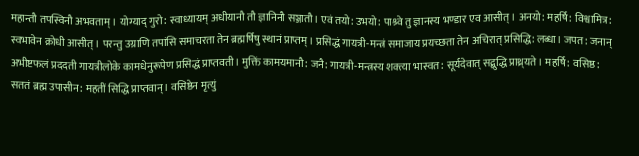महान्तौ तपस्विनौ अभवताम्। योग्याद् गुरो: स्वाध्यायम् अधीयानौ तौ ज्ञानिनौ सञ्जातौ। एवं तयो: उभयो: पाश्र्वे तु ज्ञानस्य भण्डार एव आसीत्। अनयो: महर्षि: विश्वामित्र: स्वभावेन क्रोधी आसीत्। परन्तु उग्राणि तपांसि समाचरता तेन ब्रह्मर्षिषु स्थानं प्राप्तम्। प्रसिद्धं गायत्री-मन्त्रं समाजाय प्रयच्छता तेन अचिरात् प्रसिद्धि: लब्धा। जपत: जनान् अभीष्टफलं प्रददती गायत्रीलोके कामधेनुरूपेण प्रसिद्धं प्राप्तवती। मुक्तिं कामयमानौ: जनै: गायत्री-मन्त्रस्य शक्त्या भास्वत: सूर्यदेवात् सद्बुद्धि प्राथ्र्यते। महर्षि: वसिष्ठ: सततं ब्रह्म उपासीन: महतीं सिद्धि प्राप्तवान्। वसिष्ठेन मृत्युं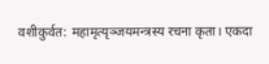वशीकुर्वत: महामृत्यृञ्जयमन्त्रस्य रचना कृता। एकदा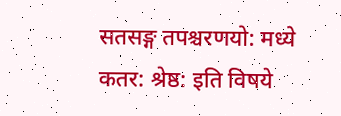सतसङ्ग तपश्चरणयो: मध्ये कतर: श्रेष्ठ: इति विषये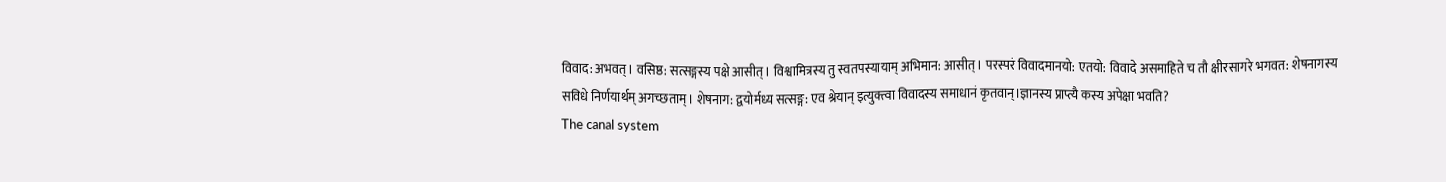विवाद: अभवत्। वसिष्ठ: सत्सङ्गस्य पक्षे आसीत्। विश्वामित्रस्य तु स्वतपस्यायाम् अभिमान: आसीत्। परस्परं विवादमानयो: एतयो: विवादे असमाहिते च तौ क्षीरसागरे भगवत: शेषनागस्य सविधे निर्णयार्थम् अगच्छताम्। शेषनाग: द्वयोर्मध्य सत्सङ्ग: एव श्रेयान् इत्युक्त्वा विवादस्य समाधानं कृतवान्।ज्ञानस्य प्राप्त्यै कस्य अपेक्षा भवति?
The canal system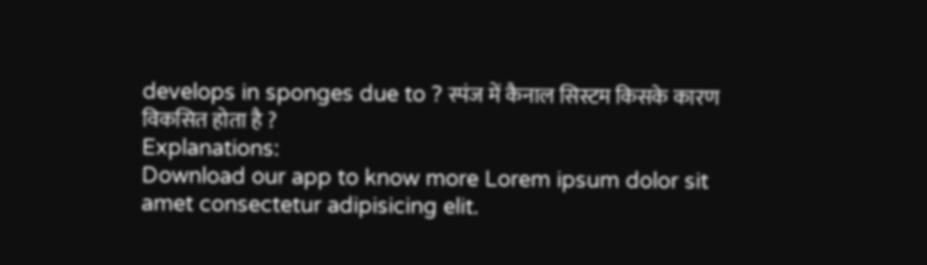develops in sponges due to ? स्पंज में कैनाल सिस्टम किसके कारण विकसित होता है ?
Explanations:
Download our app to know more Lorem ipsum dolor sit amet consectetur adipisicing elit.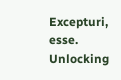Excepturi, esse.
Unlocking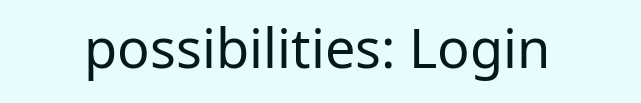possibilities: Login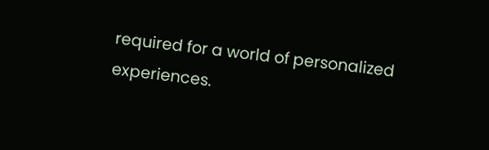required for a world of personalized experiences.